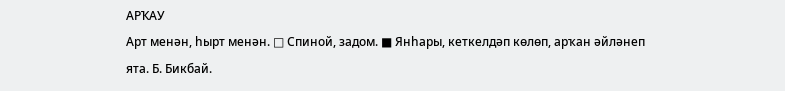АРҠАУ
Арт менән, һырт менән. □ Спиной, задом. ■ Янһары, кеткелдәп көлөп, арҡан әйләнеп ята. Б. Бикбай.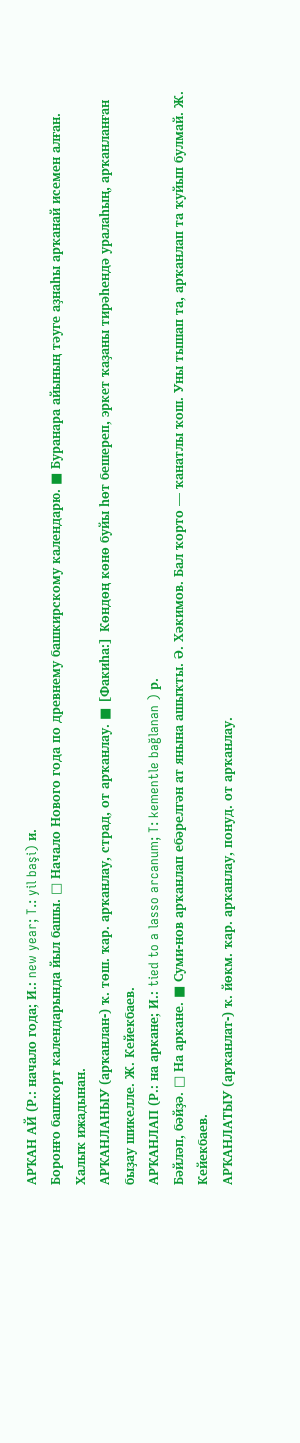АРҠАН АЙ (Р.: начало года; И.: new year; T.: yil başi) и.
Боронғо башҡорт календарында йыл башы. □ Начало Нового года по древнему башкирскому календарю. ■ Буранара айының тәуге аҙнаһы арҡанай исемен алған. Халыҡ ижадынан.
АРҠАНЛАНЫУ (арҡанлан-) ҡ. төш. ҡар. арҡанлау, страд, от арҡанлау. ■ [Факиһа:] Көндөң көнө буйы һөт бешереп, эркет ҡаҙаны тирәһендә уралаһың, арҡанланған быҙау шикелле. Ж. Кейекбаев.
АРҠАНЛАП (Р.: на аркане; И.: tied to a lasso arcanum; T: kementle bağlanan ) р.
Бәйләп, бәйҙә. □ На аркане. ■ Суми-нов арҡанлап ебәрелгән ат янына ашыҡты. Ә. Хәкимов. Бал ҡорто — ҡанатлы ҡош. Уны тышап та, арҡанлап та ҡуйып булмай. Ж. Кейекбаев.
АРҠАНЛАТЫУ (арҡанлат-) ҡ. йөкм. ҡар. арҡанлау, понуд. от арҡанлау.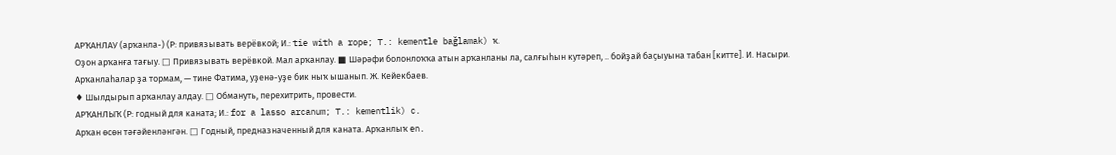АРҠАНЛАУ (арҡанла-) (Р: привязывать верёвкой; И.: tie with a rope; T.: kementle bağlamak) ҡ.
Оҙон арҡанға тағыу. □ Привязывать верёвкой. Мал арҡанлау. ■ Шәрәфи болонлоҡҡа атын арҡанланы ла, салғыһын кутәреп, .. бойҙай баҫыуына табан [китте]. И. Насыри. Арҡанлаһалар ҙа тормам, — тине Фатима, уҙенә-уҙе бик ныҡ ышанып. Ж. Кейекбаев.
♦ Шылдырып арҡанлау алдау. □ Обмануть, перехитрить, провести.
АРҠАНЛЫҠ (Р: годный для каната; И.: for a lasso arcanum; T.: kementlik) c.
Арҡан өсөн тәғәйенләнгән. □ Годный, предназначенный для каната. Арҡанлыҡ en.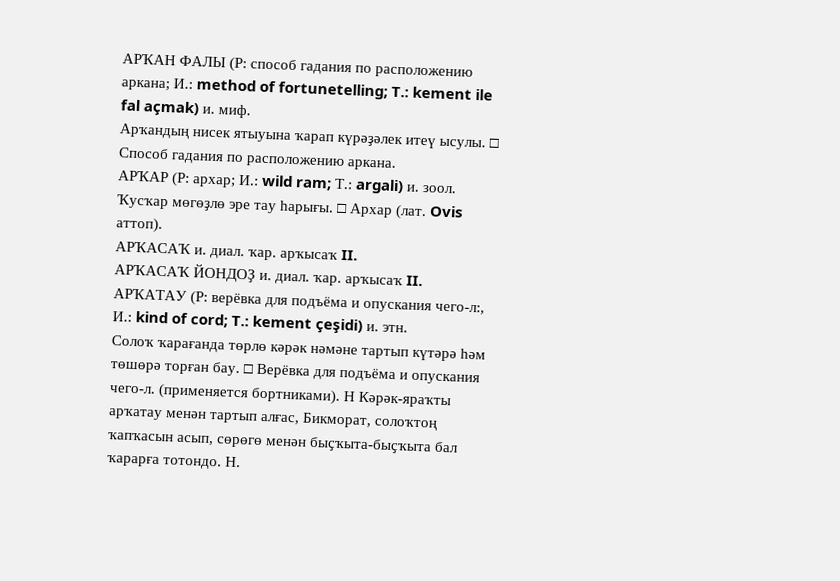АРҠАН ФАЛЫ (Р: способ гадания по расположению аркана; И.: method of fortunetelling; T.: kement ile fal açmak) и. миф.
Арҡандың нисек ятыуына ҡарап күрәҙәлек итеү ысулы. □ Способ гадания по расположению аркана.
АРҠАР (Р: архар; И.: wild ram; Т.: argali) и. зоол.
Ҡусҡар мөгөҙлө эре тау һарығы. □ Архар (лат. Ovis аттоп).
АРҠАСАҠ и. диал. ҡар. арҡысаҡ II.
АРҠАСАҠ ЙОНДОҘ и. диал. ҡар. арҡысаҡ II.
АРҠАТАУ (Р: верёвка для подъёма и опускания чего-л:, И.: kind of cord; T.: kement çeşidi) и. этн.
Солоҡ ҡарағанда төрлө кәрәк нәмәне тартып күтәрә һәм төшөрә торған бау. □ Верёвка для подъёма и опускания чего-л. (применяется бортниками). Н Кәрәк-яраҡты арҡатау менән тартып алғас, Бикморат, солоҡтоң ҡапҡасын асып, сөрөгө менән быҫҡыта-быҫҡыта бал ҡарарға тотондо. Н.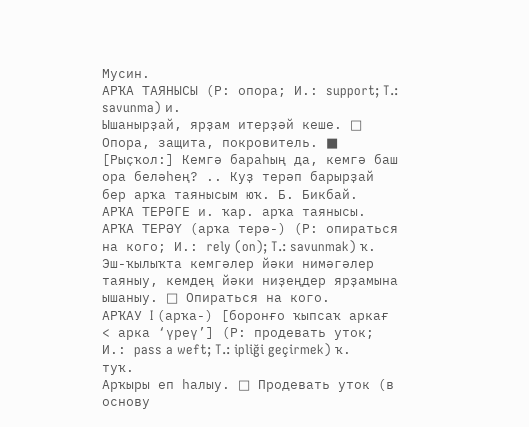Мусин.
АРҠА ТАЯНЫСЫ (Р: опора; И.: support; T.: savunma) и.
Ышанырҙай, ярҙам итерҙәй кеше. □ Опора, защита, покровитель. ■ [Рыҫҡол:] Кемгә бараһың да, кемгә баш ора беләһең? .. Куҙ терәп барырҙай бер арҡа таянысым юҡ. Б. Бикбай.
АРҠА ТЕРӘГЕ и. ҡар. арҡа таянысы.
АРҠА ТЕРӘҮ (арҡа терә-) (Р: опираться на кого; И.: rely (on); T.: savunmak) ҡ.
Эш-ҡылыҡта кемгәлер йәки нимәгәлер таяныу, кемдең йәки ниҙеңдер ярҙамына ышаныу. □ Опираться на кого.
АРҠАУ I (арҡа-) [боронғо ҡыпсаҡ аркағ < арка ‘үреү’] (Р: продевать уток; И.: pass a weft; T.: ipliği geçirmek) ҡ. туҡ.
Арҡыры еп һалыу. □ Продевать уток (в основу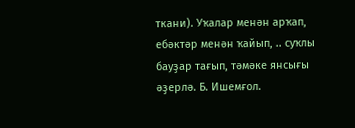ткани). Уҡалар менән арҡап, ебәктәр менән ҡайып, .. суҡлы бауҙар тағып, тәмәке янсығы әҙерлә. Б. Ишемғол.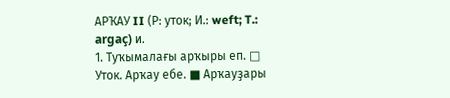АРҠАУ II (Р: уток; И.: weft; T.: argaç) и.
1. Туҡымалағы арҡыры еп. □ Уток. Арҡау ебе. ■ Арҡауҙары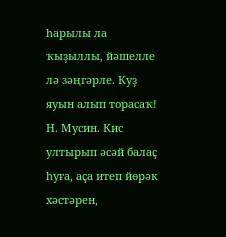һарылы ла ҡыҙыллы, йәшелле лә зәңгәрле. Куҙ яуын алып торасаҡ! Н. Мусин. Кис ултырып әсәй балаҫ һуға, аҫа итеп йөрәк хәстәрен,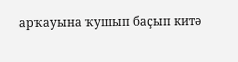арҡауына ҡушып баҫып китә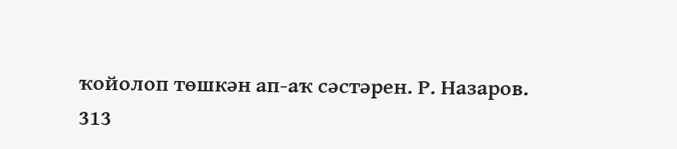ҡойолоп төшкән ап-аҡ сәстәрен. Р. Назаров.
313